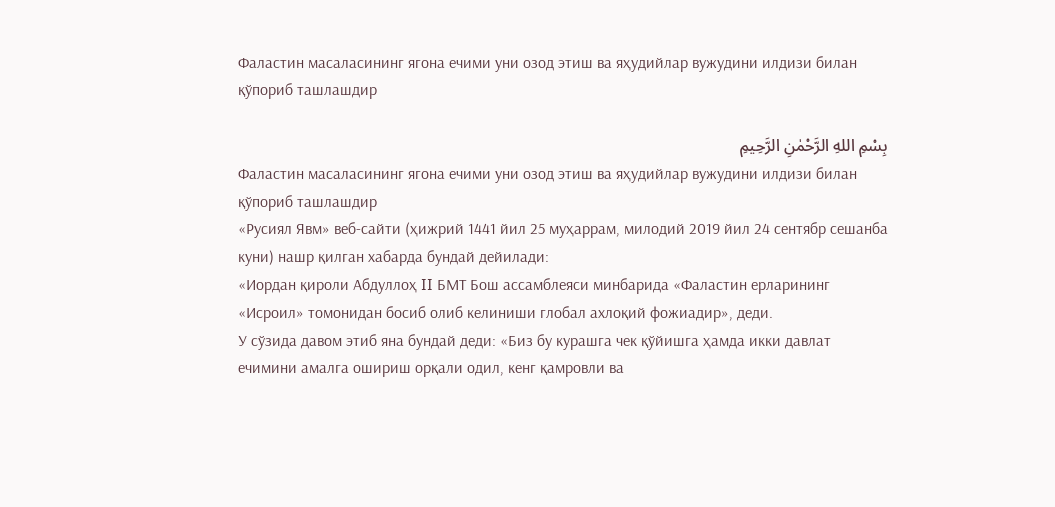Фаластин масаласининг ягона ечими уни озод этиш ва яҳудийлар вужудини илдизи билан қўпориб ташлашдир

بِسْمِ اللهِ الرَّحْمٰنِ الرَّحِيمِ
Фаластин масаласининг ягона ечими уни озод этиш ва яҳудийлар вужудини илдизи билан қўпориб ташлашдир
«Русиял Явм» веб-сайти (ҳижрий 1441 йил 25 муҳаррам, милодий 2019 йил 24 сентябр сешанба куни) нашр қилган хабарда бундай дейилади:
«Иордан қироли Абдуллоҳ II БМТ Бош ассамблеяси минбарида «Фаластин ерларининг «Исроил» томонидан босиб олиб келиниши глобал ахлоқий фожиадир», деди.
У сўзида давом этиб яна бундай деди: «Биз бу курашга чек қўйишга ҳамда икки давлат ечимини амалга ошириш орқали одил, кенг қамровли ва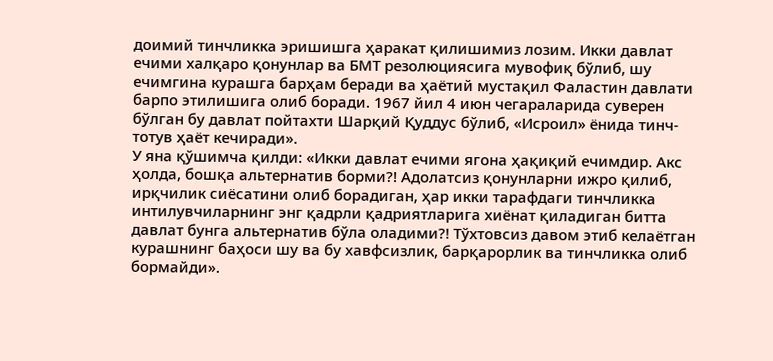доимий тинчликка эришишга ҳаракат қилишимиз лозим. Икки давлат ечими халқаро қонунлар ва БМТ резолюциясига мувофиқ бўлиб, шу ечимгина курашга барҳам беради ва ҳаётий мустақил Фаластин давлати барпо этилишига олиб боради. 1967 йил 4 июн чегараларида суверен бўлган бу давлат пойтахти Шарқий Қуддус бўлиб, «Исроил» ёнида тинч-тотув ҳаёт кечиради».
У яна қўшимча қилди: «Икки давлат ечими ягона ҳақиқий ечимдир. Акс ҳолда, бошқа альтернатив борми?! Адолатсиз қонунларни ижро қилиб, ирқчилик сиёсатини олиб борадиган, ҳар икки тарафдаги тинчликка интилувчиларнинг энг қадрли қадриятларига хиёнат қиладиган битта давлат бунга альтернатив бўла оладими?! Тўхтовсиз давом этиб келаётган курашнинг баҳоси шу ва бу хавфсизлик, барқарорлик ва тинчликка олиб бормайди».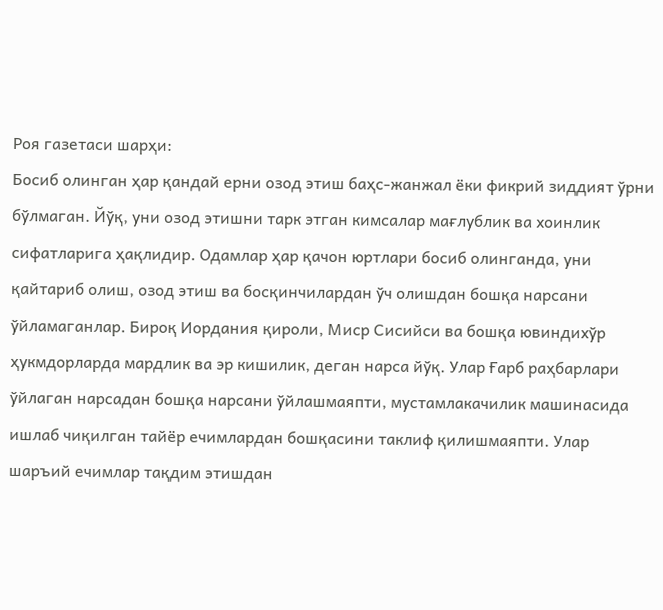Роя газетаси шарҳи:
Босиб олинган ҳар қандай ерни озод этиш баҳс-жанжал ёки фикрий зиддият ўрни бўлмаган. Йўқ, уни озод этишни тарк этган кимсалар мағлублик ва хоинлик сифатларига ҳақлидир. Одамлар ҳар қачон юртлари босиб олинганда, уни қайтариб олиш, озод этиш ва босқинчилардан ўч олишдан бошқа нарсани ўйламаганлар. Бироқ Иордания қироли, Миср Сисийси ва бошқа ювиндихўр ҳукмдорларда мардлик ва эр кишилик, деган нарса йўқ. Улар Ғарб раҳбарлари ўйлаган нарсадан бошқа нарсани ўйлашмаяпти, мустамлакачилик машинасида ишлаб чиқилган тайёр ечимлардан бошқасини таклиф қилишмаяпти. Улар шаръий ечимлар тақдим этишдан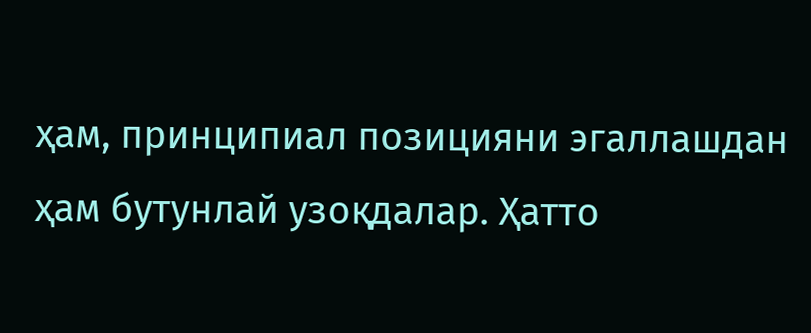ҳам, принципиал позицияни эгаллашдан ҳам бутунлай узоқдалар. Ҳатто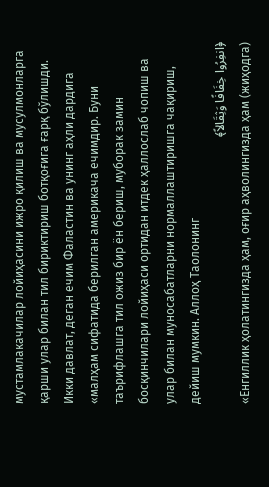мустамлакачилар лойиҳасини ижро қилиш ва мусулмонларга қарши улар билан тил бириктириш ботқоғига ғарқ бўлишди. Икки давлат, деган ечим Фаластин ва унинг аҳли дардига «малҳам сифатида берилган америкача ечимдир. Буни таърифлашга тил ожиз бир ён бериш, муборак замин босқинчилари лойиҳаси ортидан итдек ҳаллослаб чопиш ва улар билан муносабатларни нормаллаштиришга чақириш, дейиш мумкин. Аллоҳ Таолонинг
﴿انفِرُوا خِفَافًا وَثِقَالاً﴾
«Енгиллик ҳолатингизда ҳам, оғир аҳволингизда ҳам (жиҳодга)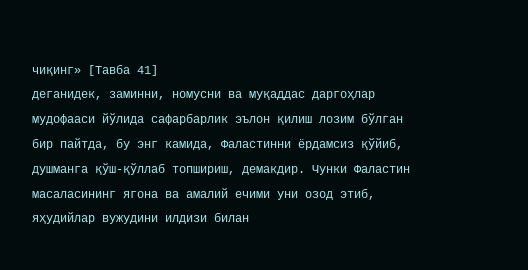чиқинг» [Тавба 41]
деганидек, заминни, номусни ва муқаддас даргоҳлар мудофааси йўлида сафарбарлик эълон қилиш лозим бўлган бир пайтда, бу энг камида, Фаластинни ёрдамсиз қўйиб, душманга қўш-қўллаб топшириш, демакдир. Чунки Фаластин масаласининг ягона ва амалий ечими уни озод этиб, яҳудийлар вужудини илдизи билан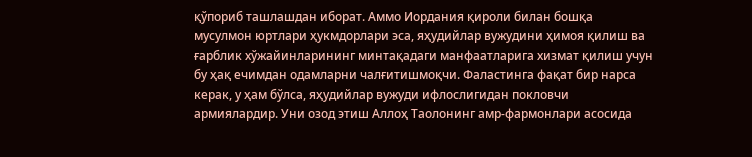қўпориб ташлашдан иборат. Аммо Иордания қироли билан бошқа мусулмон юртлари ҳукмдорлари эса, яҳудийлар вужудини ҳимоя қилиш ва ғарблик хўжайинларининг минтақадаги манфаатларига хизмат қилиш учун бу ҳақ ечимдан одамларни чалғитишмоқчи. Фаластинга фақат бир нарса керак, у ҳам бўлса, яҳудийлар вужуди ифлослигидан покловчи армиялардир. Уни озод этиш Аллоҳ Таолонинг амр-фармонлари асосида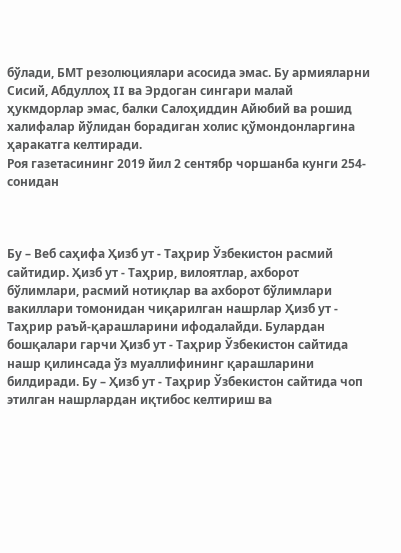бўлади, БМТ резолюциялари асосида эмас. Бу армияларни Сисий, Абдуллоҳ II ва Эрдоган сингари малай ҳукмдорлар эмас, балки Салоҳиддин Айюбий ва рошид халифалар йўлидан борадиган холис қўмондонларгина ҳаракатга келтиради.
Роя газетасининг 2019 йил 2 сентябр чоршанба кунги 254-сонидан



Бу – Веб саҳифа Ҳизб ут - Таҳрир Ўзбекистон расмий сайтидир. Ҳизб ут - Таҳрир, вилоятлар, ахборот бўлимлари, расмий нотиқлар ва ахборот бўлимлари вакиллари томонидан чиқарилган нашрлар Ҳизб ут - Таҳрир раъй-қарашларини ифодалайди. Булардан бошқалари гарчи Ҳизб ут - Таҳрир Ўзбекистон сайтида нашр қилинсада ўз муаллифининг қарашларини билдиради. Бу – Ҳизб ут - Таҳрир Ўзбекистон сайтида чоп этилган нашрлардан иқтибос келтириш ва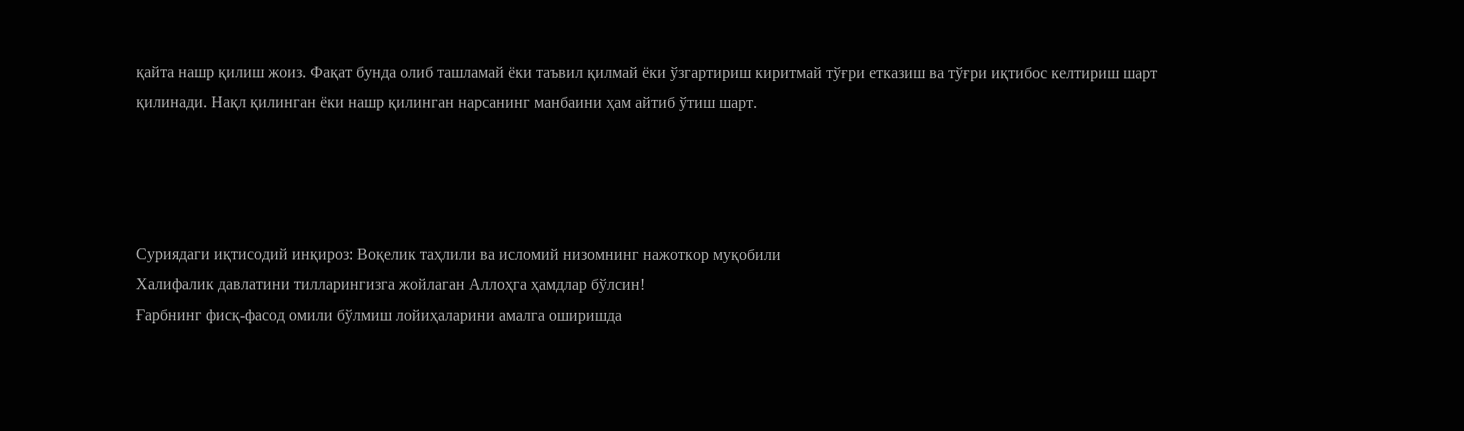қайта нашр қилиш жоиз. Фақат бунда олиб ташламай ёки таъвил қилмай ёки ўзгартириш киритмай тўғри етказиш ва тўғри иқтибос келтириш шарт қилинади. Нақл қилинган ёки нашр қилинган нарсанинг манбаини ҳам айтиб ўтиш шарт.




Суриядаги иқтисодий инқироз: Воқелик таҳлили ва исломий низомнинг нажоткор муқобили
Халифалик давлатини тилларингизга жойлаган Аллоҳга ҳамдлар бўлсин!
Ғарбнинг фисқ-фасод омили бўлмиш лойиҳаларини амалга оширишда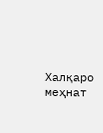Халқаро меҳнат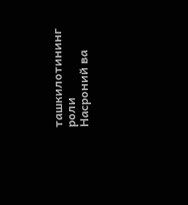ташкилотининг роли
Насроний ва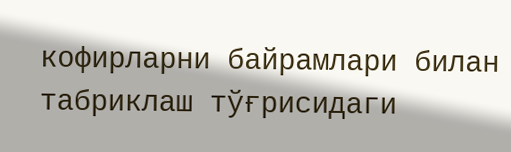кофирларни байрамлари билан табриклаш тўғрисидаги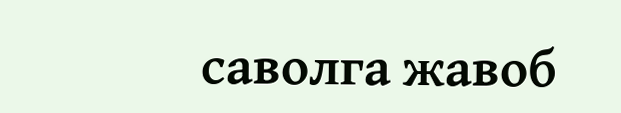саволга жавоб